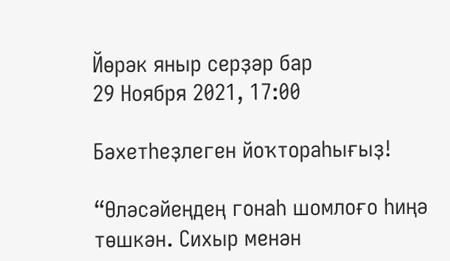Йөрәк яныр серҙәр бар
29 Ноября 2021, 17:00

Бәхетһеҙлеген йоҡтораһығыҙ!

“Өләсәйеңдең гонаһ шомлоғо һиңә төшкән. Сихыр менән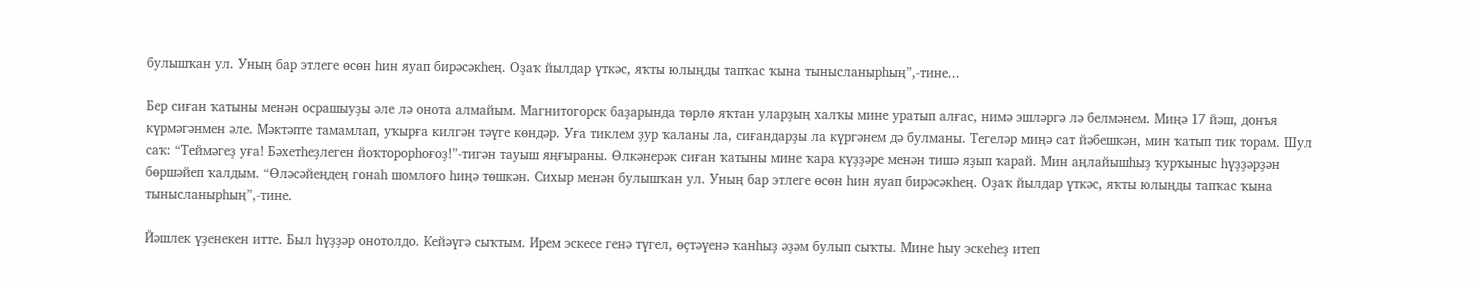булышҡан ул. Уның бар этлеге өсөн һин яуап бирәсәкһең. Оҙаҡ йылдар үткәс, яҡты юлыңды тапҡас ҡына тынысланырһың”,-тине...

Бер сиған ҡатыны менән осрашыуҙы әле лә онота алмайым. Магнитогорск баҙарында төрлө яҡтан уларҙың халҡы мине уратып алғас, нимә эшләргә лә белмәнем. Миңә 17 йәш, донъя күрмәгәнмен әле. Мәктәпте тамамлап, уҡырға килгән тәүге көндәр. Уға тиклем ҙур ҡаланы ла, сиғандарҙы ла күргәнем дә булманы. Тегеләр миңә сат йәбешкән, мин ҡатып тик торам. Шул саҡ: “Теймәгеҙ уға! Бәхетһеҙлеген йоҡторорһоғоҙ!”-тигән тауыш яңғыраны. Өлкәнерәк сиған ҡатыны мине ҡара күҙҙәре менән тишә яҙып ҡарай. Мин аңлайышһыҙ ҡурҡыныс һүҙҙәрҙән бөршәйеп ҡалдым. “Өләсәйеңдең гонаһ шомлоғо һиңә төшкән. Сихыр менән булышҡан ул. Уның бар этлеге өсөн һин яуап бирәсәкһең. Оҙаҡ йылдар үткәс, яҡты юлыңды тапҡас ҡына тынысланырһың”,-тине.

Йәшлек үҙенекен итте. Был һүҙҙәр онотолдо. Кейәүгә сыҡтым. Ирем эскесе генә түгел, өҫтәүенә ҡанһыҙ әҙәм булып сыҡты. Мине һыу эскеһеҙ итеп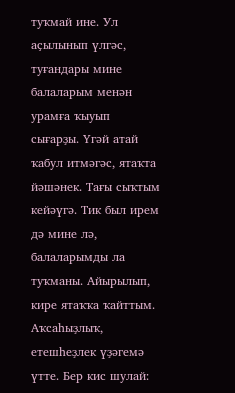туҡмай ине. Ул аҫылынып үлгәс, туғандары мине балаларым менән урамға ҡыуып сығарҙы. Үгәй атай ҡабул итмәгәс, ятаҡта йәшәнек. Тағы сыҡтым кейәүгә. Тик был ирем дә мине лә, балаларымды ла туҡманы. Айырылып, кире ятаҡҡа ҡайттым. Аҡсаһыҙлыҡ, етешһеҙлек үҙәгемә үтте. Бер кис шулай: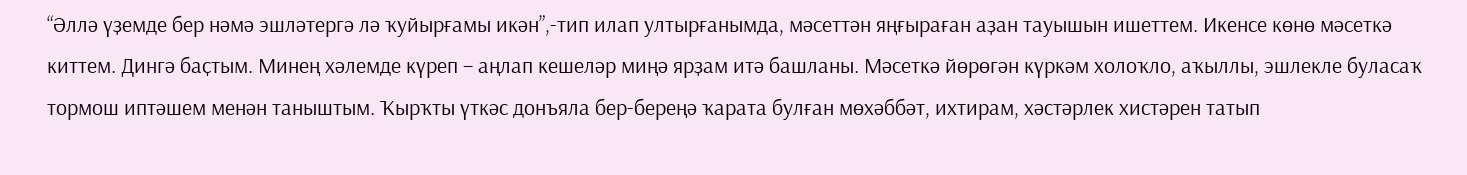“Әллә үҙемде бер нәмә эшләтергә лә ҡуйырғамы икән”,-тип илап ултырғанымда, мәсеттән яңғыраған аҙан тауышын ишеттем. Икенсе көнө мәсеткә киттем. Дингә баҫтым. Минең хәлемде күреп – аңлап кешеләр миңә ярҙам итә башланы. Мәсеткә йөрөгән күркәм холоҡло, аҡыллы, эшлекле буласаҡ тормош иптәшем менән таныштым. Ҡырҡты үткәс донъяла бер-береңә ҡарата булған мөхәббәт, ихтирам, хәстәрлек хистәрен татып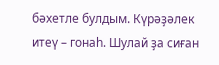бәхетле булдым. Күрәҙәлек итеү – гонаһ. Шулай ҙа сиған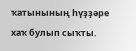ҡатынының һүҙҙәре хаҡ булып сыҡты.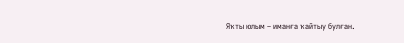Яҡты юлым – иманға ҡайтыу булған.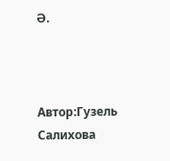Ә.



Автор:Гузель Салихова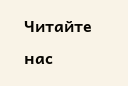Читайте нас